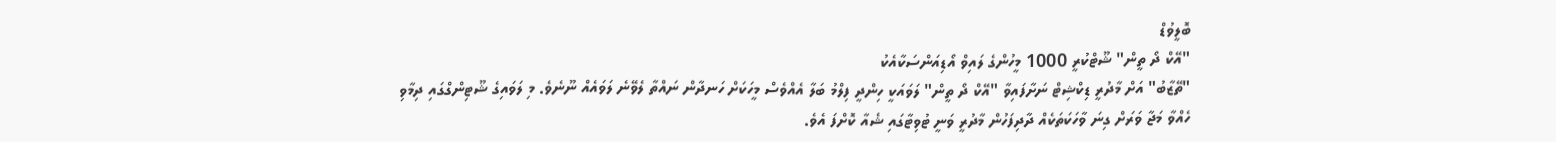ބޮލީވުޑް
"އޭކް ދޯ ތީން" ޝޫޓްކުރީ 1000 މީހުންގެ ލައިވް އޯޑިއަންސަކާއެކު
"ތޭޒާބު" އަށް މާދުރީ ޑިކްޝިޓް ނަށާފައިވާ "އޭކް ދޯ ތީން" ލަވައަކީ ހިންދީ ފިލްމު ބަލާ އެއްވެސް މީހަކަށް ހަނދާން ނައްތާ ލެވޭނެ ލަވައެއް ނޫނެވެ. މި ލަވައިގެ ޝޫޓިންގްގައި ދިމާވި ހެއްވާ މަޖާ ވަރަށް ގިނަ ވާހަކަތަކެއް ދާދިފަހުން މާދުރީ ވަނީ ޓުވިޓާގައި ޝެއާ ކޮށްފަ އެވެ.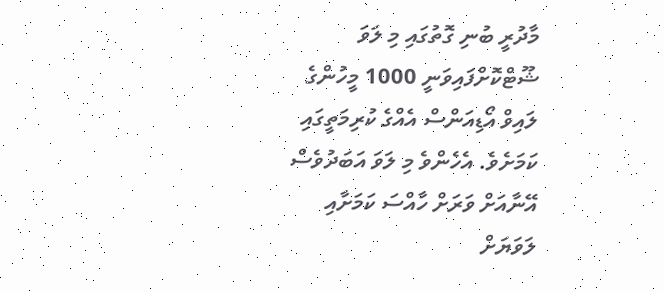މާދުރީ ބުނި ގޮތުގައި މި ލަވަ ޝޫޓްކޮށްފައިވަނީ 1000 މީހުންގެ ލައިވް އޯޑިއަންސް އެއްގެ ކުރިމަތީގައި ކަމަށެވެ. އެހެންވެ މި ލަވަ އަބަދުވެސް އޭނާއަށް ވަރަށް ހާއްސަ ކަމަށާއި ލަވަޔަށް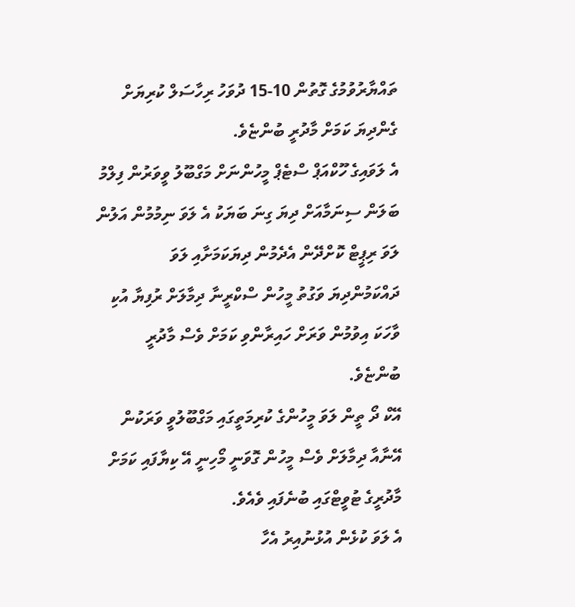ތައްޔާރުވުމުގެ ގޮތުން 10-15 ދުވަހު ރިހާސަލް ކުރިޔަށް ގެންދިޔަ ކަމަށް މާދުރީ ބުންޏެވެ.
އެ ލަވައިގެ ހޫކްއަޕް ސްޓެޕް މީހުންނަށް މަގްބޫލު ވީވަރުން ފިލްމު ބަލަން ސިނަމާއަށް ދިޔަ ގިނަ ބަޔަކު އެ ލަވަ ނިމުމުން އަލުން ލަވަ ރިޕީޓް ކޮށްދޭން އެދެމުން ދިޔަކަމަށާއި ލަވަ ދައްކަމުންދިޔަ ވަގުތު މީހުން ސްކްރީނާ ދިމާލަށް ރުފިޔާ އުކި ވާހަކަ އިވުމުން ވަރަށް ހައިރާންވި ކަމަށް ވެސް މާދުރީ ބުންޏެވެ.
އޭކް ދޯ ތީން ލަވަ މީހުންގެ ކުރިމަތީގައި މަގްބޫލުވީ ވަރަކުން އޭނާއާ ދިމާލަށް ވެސް މީހުން ގޮވަނީ މޯހިނީ އޭ ކިޔާފައި ކަމަށް މާދުރީގެ ޓުވީޓްގައި ބުނެފައި ވެއެވެ.
އެ ލަވަ ކުޅެން އުޅުނުއިރު އެހާ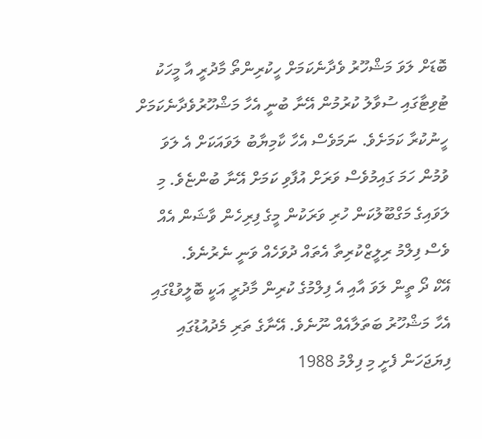ބޮޑަށް ލަވަ މަޝްހޫރު ވެދާނެކަމަށް ހީކުރިންތޯ މާދުރީ އާ މީހަކު ޓުވިޓާގައި ސުވާލު ކުރުމުން އޭނާ ބުނީ އެހާ މަޝްހޫރުވެދާނެކަމަށް ހީނުކުރާ ކަމަށެވެ. ނަމަވެސް އެހާ ކާމިޔާބު ލަވައަކަށް އެ ލަވަ ވުމުން ހަމަ ގައިމުވެސް ވަރަށް އުފާވި ކަމަށް އޭނާ ބުންޏެވެ. މި ލަވައިގެ މަގްބޫލުކަން ހުރި ވަރަކުން މީގެ ފިރިހެން ވާޝަން އެއް ވެސް ފިލްމު ރިލީޒްކުރިތާ އެތައް ދުވަހެއް ވަނީ ނެރުނެވެ.
އޭކް ދޯ ތީން ލަވަ އާއި އެ ފިލްމުގެ ކުރިން މާދުރީ އަކީ ބޮލީވުޑްގައި އެހާ މަޝްހޫރު ބަތަލާއެއް ނޫނެވެ. އޭނާގެ ތަރި މެދުއުޑުގައި ފިޔަޖަހަން ފެށީ މި ފިލްމު 1988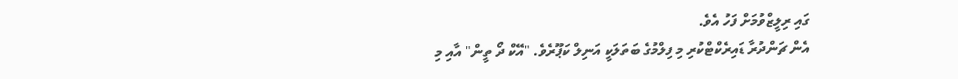ގައި ރިލީޒްވުމަށް ފަހު އެވެ.
އެން ޗަންދުރާ ޑައިރެކްޓްކުރި މި ފިލްމުގެ ބަތަލަކީ އަނިލް ކަޕޫރެވެ. "އޭކް ދޯ ތީން" އާއި މި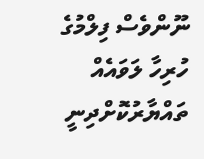ނޫންވެސް ފިލްމުގެ ހުރިހާ ލަވައެއް ތައްޔާރުކޮށްދިނީ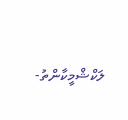ލަކްޝްމީކާންތު-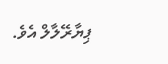ޕިޔާރޭލާލް އެވެ.